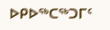ᐅᑭᐅᖅᑕᖅᑐᒥᑦ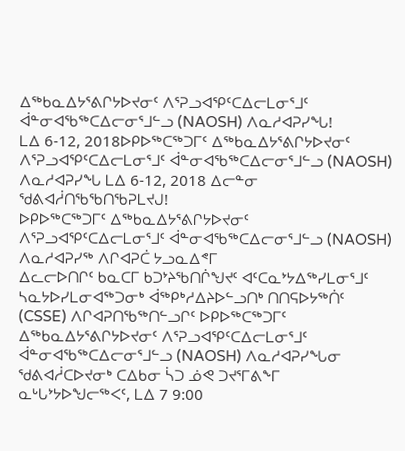ᐃᖅᑲᓇᐃᔭᕐᕕᒋᔭᐅᔪᓂᑦ ᐱᕐᕈᓗᐊᕿᑦᑕᐃᓕᒪᓂᕐᒧᑦ ᐋᓐᓂᐊᖃᖅᑕᐃᓕᓂᕐᒧᓪᓗ (NAOSH) ᐱᓇᓱᐊᕈᓯᖓ!
ᒪᐃ 6-12, 2018ᐅᑭᐅᖅᑕᖅᑐᒥᑦ ᐃᖅᑲᓇᐃᔭᕐᕕᒋᔭᐅᔪᓂᑦ ᐱᕐᕈᓗᐊᕿᑦᑕᐃᓕᒪᓂᕐᒧᑦ ᐋᓐᓂᐊᖃᖅᑕᐃᓕᓂᕐᒧᓪᓗ (NAOSH) ᐱᓇᓱᐊᕈᓯᖓ ᒪᐃ 6-12, 2018 ᐃᓕᓐᓂ ᖁᕕᐊᓲᑎᖃᖃᑎᖃᕈᒪᔪᒍ!
ᐅᑭᐅᖅᑕᖅᑐᒥᑦ ᐃᖅᑲᓇᐃᔭᕐᕕᒋᔭᐅᔪᓂᑦ ᐱᕐᕈᓗᐊᕿᑦᑕᐃᓕᒪᓂᕐᒧᑦ ᐋᓐᓂᐊᖃᖅᑕᐃᓕᓂᕐᒧᓪᓗ (NAOSH) ᐱᓇᓱᐊᕈᓯᖅ ᐱᒋᐊᕈᑖ ᔭᓗᓇᐃᕝᒥ
ᐃᓚᓕᐅᑎᒋᑦ ᑲᓇᑕᒥ ᑲᑐᔾᔨᖃᑎᒌᖑᔪᑦ ᐊᑦᑕᓇᔾᔭᐃᖅᓯᒪᓂᕐᒧᑦ ᓴᓇᔭᐅᓯᒪᓂᐊᖅᑐᓂᒃ ᐋᖅᑭᒃᓱᐃᔨᐅᓪᓗᑎᒃ ᑎᑎᕋᐅᔭᖅᑏᑦ (CSSE) ᐱᒋᐊᕈᑎᖃᖅᑎᓪᓗᒋᑦ ᐅᑭᐅᖅᑕᖅᑐᒥᑦ ᐃᖅᑲᓇᐃᔭᕐᕕᒋᔭᐅᔪᓂᑦ ᐱᕐᕈᓗᐊᕿᑦᑕᐃᓕᒪᓂᕐᒧᑦ ᐋᓐᓂᐊᖃᖅᑕᐃᓕᓂᕐᒧᓪᓗ (NAOSH) ᐱᓇᓱᐊᕈᓯᖓᓂ ᖁᕕᐊᓲᑕᐅᔪᓂᒃ ᑕᐃᑲᓂ ᓵᑐ ᓅᕙ ᑐᔪᕐᒥᕕᖕᒥ ᓇᒡᒐᔾᔭᐅᖑᓕᖅᐸᑦ, ᒪᐃ 7 9:00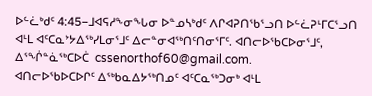ᐅᓪᓛᒃᑯᑦ 4:45−ᒧᐊᕋᓱᖕᓂᖓᓂ ᐅᓐᓄᓴᒃᑯᑦ ᐱᒋᐊᕈᑎᖃᕐᓗᑎ ᐅᓪᓛᕈᒻᒥᑕᕐᓗᑎ ᐊᒻᒪ ᐊᑦᑕᓇᔾᔭᐃᖅᓯᒪᓂᕐᒧᑦ ᐃᓕᓐᓂᐊᖅᑎᑦᑎᓂᕐᒥᑦ. ᐊᑎᓕᐅᖃᑕᐅᓂᕐᒧᑦ, ᐃᕐᖐᓐᓈᖅᑕᐅᑖ  cssenorthof60@gmail.com.
ᐊᑎᓕᐅᖃᐅᑕᐅᒋᑦ ᐃᖅᑲᓇᐃᔭᖅᑎᓄᑦ ᐊᑦᑕᓇᖅᑐᓂᒃ ᐊᒻᒪ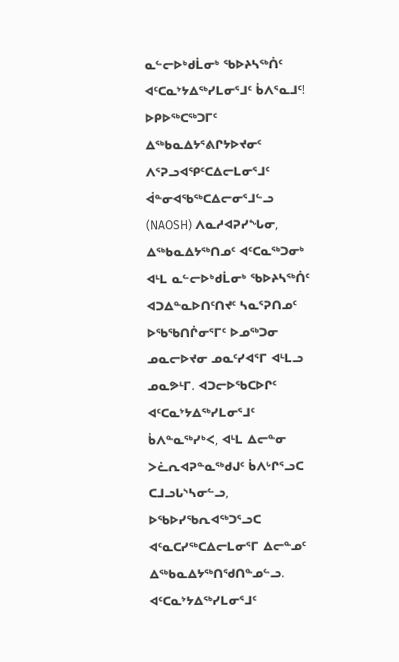ᓇᓪᓕᐅᒃᑯᒫᓂᒃ ᖃᐅᔨᓴᖅᑏᑦ ᐊᑦᑕᓇᔾᔭᐃᖅᓯᒪᓂᕐᒧᑦ ᑳᐱᕐᓇᒧᑦ!
ᐅᑭᐅᖅᑕᖅᑐᒥᑦ ᐃᖅᑲᓇᐃᔭᕐᕕᒋᔭᐅᔪᓂᑦ ᐱᕐᕈᓗᐊᕿᑦᑕᐃᓕᒪᓂᕐᒧᑦ ᐋᓐᓂᐊᖃᖅᑕᐃᓕᓂᕐᒧᓪᓗ (NAOSH) ᐱᓇᓱᐊᕈᓯᖓᓂ, ᐃᖅᑲᓇᐃᔭᖅᑎᓄᑦ ᐊᑦᑕᓇᖅᑐᓂᒃ ᐊᒻᒪ ᓇᓪᓕᐅᒃᑯᒫᓂᒃ ᖃᐅᔨᓴᖅᑏᑦ ᐊᑐᐃᓐᓇᐅᑎᑦᑎᔪᑦ ᓴᓇᕐᕈᑎᓄᑦ ᐅᖃᖃᑎᒌᓂᕐᒥᑦ ᐅᓄᖅᑐᓂ ᓄᓇᓕᐅᔪᓂ ᓄᓇᑦᓯᐊᕐᒥ ᐊᒻᒪᓗ ᓄᓇᕗᒻᒥ. ᐊᑐᓕᐅᖃᑕᐅᒋᑦ ᐊᑦᑕᓇᔾᔭᐃᖅᓯᒪᓂᕐᒧᑦ ᑳᐱᓐᓇᖅᓯᒃᐸ, ᐊᒻᒪ ᐃᓕᓐᓂ ᐳᓛᕆᐊᕈᓐᓇᖅᑯᒍᑦ ᑳᐱᒡᒋᕐᓗᑕ ᑕᒧᓗᒐᔅᓴᓂᓪᓗ, ᐅᖃᐅᓯᖃᕆᐊᖅᑐᕐᓗᑕ ᐊᑦᓇᑕᓯᖅᑕᐃᓕᒪᓂᕐᒥ ᐃᓕᓐᓄᑦ ᐃᖅᑲᓇᐃᔭᖅᑎᖁᑎᓐᓄᓪᓗ.
ᐊᑦᑕᓇᔾᔭᐃᖅᓯᒪᓂᕐᒧᑦ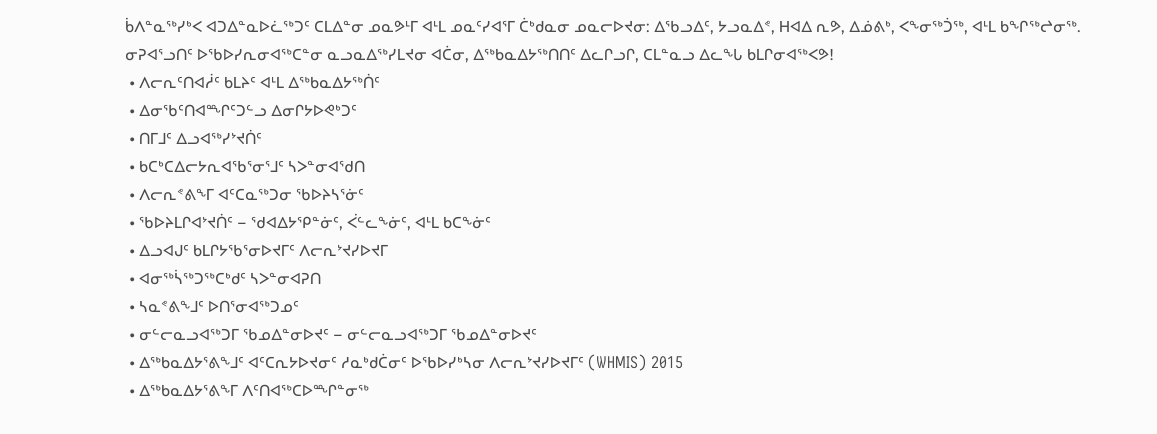ᑳᐱᓐᓇᖅᓯᒃᐸ ᐊᑐᐃᓐᓇᐅᓛᖅᑐᑦ ᑕᒪᐃᓐᓂ ᓄᓇᕗᒻᒥ ᐊᒻᒪ ᓄᓇᑦᓯᐊᕐᒥ ᑖᒃᑯᓇᓂ ᓄᓇᓕᐅᔪᓂ: ᐃᖃᓗᐃᑦ, ᔭᓗᓇᐃᕝ, ᕼᐊᐃ ᕆᕗ, ᐃᓅᕕᒃ, ᐸᖕᓂᖅᑑᖅ, ᐊᒻᒪ ᑲᖏᖅᖠᓂᖅ.
ᓂᕈᐊᕐᓗᑎᑦ ᐅᖃᐅᓯᕆᓂᐊᖅᑕᓐᓂ ᓇᓗᓇᐃᖅᓯᒪᔪᓂ ᐊᑖᓂ, ᐃᖅᑲᓇᐃᔭᖅᑎᑎᑦ ᐃᓚᒋᓗᒋ, ᑕᒪᓐᓇᓗ ᐃᓚᖓ ᑲᒪᒋᓂᐊᖅᐸᕗ!
 • ᐱᓕᕆᑦᑎᐊᓲᑦ ᑲᒪᔨᑦ ᐊᒻᒪ ᐃᖅᑲᓇᐃᔭᖅᑏᑦ
 • ᐃᓂᖃᑦᑎᐊᙱᑦᑐᓪᓗ ᐃᓂᒋᔭᐅᕙᒃᑐᑦ
 • ᑎᒥᒧᑦ ᐃᓗᐊᖅᓯᔾᔪᑏᑦ
 • ᑲᑕᒃᑕᐃᓕᔭᕆᐊᖃᕐᓂᕐᒧᑦ ᓴᐳᓐᓂᐊᖁᑎ
 • ᐱᓕᕆᕝᕕᖕᒥ ᐊᑦᑕᓇᖅᑐᓂ ᖃᐅᔨᓴᕐᓃᑦ
 • ᖃᐅᔨᒪᒋᐊᔾᔪᑏᑦ − ᖁᐊᐃᔭᕿᓐᓃᑦ, ᐹᓪᓚᖕᓃᑦ, ᐊᒻᒪ ᑲᑕᖕᓃᑦ
 • ᐃᓗᐊᒍᑦ ᑲᒪᒋᔭᖃᕐᓂᐅᔪᒥᑦ ᐱᓕᕆᔾᔪᓯᐅᔪᒥ
 • ᐊᓂᖅᓵᖅᑐᖅᑕᒃᑯᑦ ᓴᐳᓐᓂᐊᕈᑎ
 • ᓴᓇᕝᕕᖕᒧᑦ ᐅᑎᕐᓂᐊᖅᑐᓄᑦ
 • ᓂᓪᓕᓇᓗᐊᖅᑐᒥ ᖃᓄᐃᓐᓂᐅᔪᑦ − ᓂᓪᓕᓇᓗᐊᖅᑐᒥ ᖃᓄᐃᓐᓂᐅᔪᑦ
 • ᐃᖅᑲᓇᐃᔭᕐᕕᖕᒧᑦ ᐊᑦᑕᕆᔭᐅᔪᓂᑦ ᓱᓇᒃᑯᑖᓂᑦ ᐅᖃᐅᓯᒃᓴᓂ ᐱᓕᕆᔾᔪᓯᐅᔪᒥᑦ (WHMIS) 2015
 • ᐃᖅᑲᓇᐃᔭᕐᕕᖕᒥ ᐱᑦᑎᐊᖅᑕᐅᙱᓐᓂᖅ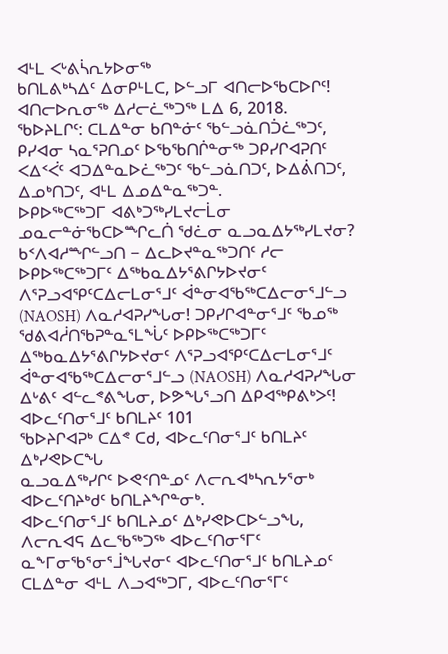ᐊᒻᒪ ᐸᒡᕕᓵᕆᔭᐅᓂᖅ
ᑲᑎᒪᕕᒃᓴᐃᑦ ᐃᓂᑭᒻᒪᑕ, ᐅᓪᓗᒥ ᐊᑎᓕᐅᖃᑕᐅᒋᑦ! ᐊᑎᓕᐅᕆᓂᖅ ᐃᓱᓕᓛᖅᑐᖅ ᒪᐃ 6, 2018.
ᖃᐅᔨᒪᒋᑦ: ᑕᒪᐃᓐᓂ ᑲᑎᓐᓃᑦ ᖃᓪᓗᓈᑎᑑᓛᖅᑐᑦ, ᑭᓯᐊᓂ ᓴᓇᕐᕈᑎᓄᑦ ᐅᖃᖃᑎᒌᓐᓂᖅ ᑐᑭᓯᒋᐊᕈᑎᑦ ᐸᐃᑉᐹᑦ ᐊᑐᐃᓐᓇᐅᓛᖅᑐᑦ ᖃᓪᓗᓈᑎᑐᑦ, ᐅᐃᕖᑎᑐᑦ, ᐃᓄᒃᑎᑐᑦ, ᐊᒻᒪ ᐃᓄᐃᓐᓇᖅᑐᓐ.
ᐅᑭᐅᖅᑕᖅᑐᒥ ᐊᕕᒃᑐᖅᓯᒪᔪᓕᒫᓂ
ᓄᓇᓕᓐᓃᖃᑕᐅᙱᓚᑏ ᖁᓛᓂ ᓇᓗᓇᐃᔭᖅᓯᒪᔪᓂ? ᑲᑉᐱᐊᓱᙱᓪᓗᑎ − ᐃᓚᐅᔪᓐᓇᖅᑐᑎᑦ ᓱᓕ ᐅᑭᐅᖅᑕᖅᑐᒥᑦ ᐃᖅᑲᓇᐃᔭᕐᕕᒋᔭᐅᔪᓂᑦ ᐱᕐᕈᓗᐊᕿᑦᑕᐃᓕᒪᓂᕐᒧᑦ ᐋᓐᓂᐊᖃᖅᑕᐃᓕᓂᕐᒧᓪᓗ (NAOSH) ᐱᓇᓱᐊᕈᓯᖓᓂ! ᑐᑭᓯᒋᐊᓐᓂᕐᒧᑦ ᖃᓄᖅ ᖁᕕᐊᓲᑎᖃᕈᓐᓇᕐᒪᖔᑦ ᐅᑭᐅᖅᑕᖅᑐᒥᑦ ᐃᖅᑲᓇᐃᔭᕐᕕᒋᔭᐅᔪᓂᑦ ᐱᕐᕈᓗᐊᕿᑦᑕᐃᓕᒪᓂᕐᒧᑦ ᐋᓐᓂᐊᖃᖅᑕᐃᓕᓂᕐᒧᓪᓗ (NAOSH) ᐱᓇᓱᐊᕈᓯᖓᓂ ᐃᒡᕕᑦ ᐊᓪᓚᕝᕕᖓᓂ, ᐅᕗᖓᕐᓗᑎ ᐃᑭᐊᖅᑭᕕᒃᐳᑦ!
ᐊᐅᓚᑦᑎᓂᕐᒧᑦ ᑲᑎᒪᔨᑦ 101
ᖃᐅᔨᒋᐊᕈᒃ ᑕᐃᕝ ᑕᑯ, ᐊᐅᓚᑦᑎᓂᕐᒧᑦ ᑲᑎᒪᔨᑦ ᐃᒃᓯᕙᐅᑕᖓ
ᓇᓗᓇᐃᖅᓯᒋᑦ ᐅᕙᑉᑎᓐᓄᑦ ᐱᓕᕆᐊᒃᓴᕆᔭᕐᓂᒃ ᐊᐅᓚᑦᑎᔨᒃᑯᑦ ᑲᑎᒪᔨᖏᓐᓂᒃ.
ᐊᐅᓚᑦᑎᓂᕐᒧᑦ ᑲᑎᒪᔨᓄᑦ ᐃᒃᓯᕙᐅᑕᐅᓪᓗᖓ, ᐱᓕᕆᐊᕋ ᐃᓚᖃᖅᑐᖅ ᐊᐅᓚᑦᑎᓂᕐᒥᑦ ᓇᖕᒥᓂᖃᕐᓂᕐᒨᖓᔪᓂᑦ ᐊᐅᓚᑦᑎᓂᕐᒧᑦ ᑲᑎᒪᔨᓄᑦ ᑕᒪᐃᓐᓂ ᐊᒻᒪ ᐱᓗᐊᖅᑐᒥ, ᐊᐅᓚᑦᑎᓂᕐᒥᑦ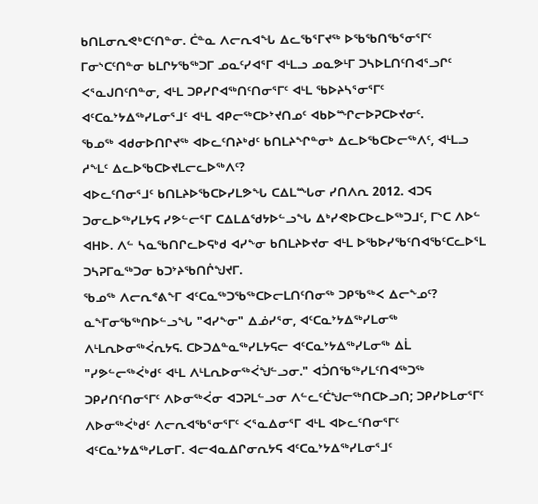ᑲᑎᒪᓂᕆᕙᒃᑕᑦᑎᓐᓂ. ᑖᓐᓇ ᐱᓕᕆᐊᖓ ᐃᓚᖃᕐᒥᔪᖅ ᐅᖃᖃᑎᖃᕐᓂᕐᒥᑦ ᒥᓂᔅᑕᑦᑎᓐᓂ ᑲᒪᒋᔭᖃᖅᑐᒥ ᓄᓇᑦᓯᐊᕐᒥ ᐊᒻᒪᓗ ᓄᓇᕗᒻᒥ ᑐᓴᐅᒪᑎᑦᑎᐊᕐᓗᒋᑦ ᐸᕐᓇᒍᑎᑦᑎᓐᓂ, ᐊᒻᒪ ᑐᑭᓯᒋᐊᖅᑎᑦᑎᓂᕐᒥᑦ ᐊᒻᒪ ᖃᐅᔨᓴᕐᓂᕐᒥᑦ ᐊᑦᑕᓇᔾᔭᐃᖅᓯᒪᓂᕐᒧᑦ ᐊᒻᒪ ᐊᑭᓕᖅᑕᐅᔾᔪᑎᓄᑦ ᐊᑲᐅᙱᓕᐅᕈᑕᐅᔪᓂᑦ.
ᖃᓄᖅ ᐊᑯᓂᐅᑎᒋᔪᖅ ᐊᐅᓚᑦᑎᔨᒃᑯᑦ ᑲᑎᒪᔨᖏᓐᓂᒃ ᐃᓚᐅᖃᑕᐅᓕᖅᐱᑦ, ᐊᒻᒪᓗ ᓱᖕᒪᑦ ᐃᓚᐅᖃᑕᐅᔪᒪᓕᓚᐅᖅᐱᑦ?
ᐊᐅᓚᑦᑎᓂᕐᒧᑦ ᑲᑎᒪᔨᐅᖃᑕᐅᓯᒪᕗᖓ ᑕᐃᒪᙵᓂ ᓯᑎᐱᕆ 2012. ᐊᑐᕋ ᑐᓂᓚᐅᖅᓯᒪᔭᕋ ᓯᕗᓪᓕᕐᒥ ᑕᐃᒪᐃᖁᔭᐅᓪᓗᖓ ᐃᒃᓯᕙᐅᑕᐅᓚᐅᖅᑐᒧᑦ, ᒥᔅᑕ ᐱᐅᓪ ᐊᕼᐅ. ᐱᓪ ᓴᓇᖃᑎᒋᓚᐅᕋᒃᑯ ᐊᓯᖕᓂ ᑲᑎᒪᔨᐅᔪᓂ ᐊᒻᒪ ᐅᖃᐅᓯᖃᑦᑎᐊᖃᑦᑕᓚᐅᕐᒪ ᑐᓴᕈᒥᓇᖅᑐᓂ ᑲᑐᔾᔨᖃᑎᒌᖑᔪᒥ.
ᖃᓄᖅ ᐱᓕᕆᕝᕕᖕᒥ ᐊᑦᑕᓇᖅᑐᖃᖅᑕᐅᓕᒪᑎᑦᑎᓂᖅ ᑐᑭᖃᖅᐸ ᐃᓕᖕᓄᑦ?
ᓇᖕᒥᓂᖃᖅᑎᐅᓪᓗᖓ "ᐊᓯᖕᓂ" ᐃᓅᓯᕐᓂ, ᐊᑦᑕᓇᔾᔭᐃᖅᓯᒪᓂᖅ ᐱᒻᒪᕆᐅᓂᖅᐹᕆᔭᕋ. ᑕᐅᑐᐃᓐᓇᖅᓯᒪᔭᕋᓕ ᐊᑦᑕᓇᔾᔭᐃᖅᓯᒪᓂᖅ ᐃᒫ "ᓯᕗᓪᓕᖅᐹᒃᑯᑦ ᐊᒻᒪ ᐱᒻᒪᕆᐅᓂᖅᐹᖑᓪᓗᓂ." ᐊᑑᑎᖃᖅᓯᒪᑦᑎᐊᖅᑐᖅ ᑐᑭᓯᑎᑦᑎᓂᕐᒥᑦ ᐱᐅᓂᖅᐹᓂ ᐊᑐᕈᒪᓪᓗᓂ ᐱᓪᓚᑦᑖᖑᓕᖅᑎᑕᐅᓗᑎ; ᑐᑭᓯᐅᒪᓂᕐᒥᑦ ᐱᐅᓂᖅᐹᒃᑯᑦ ᐱᓕᕆᐊᖃᕐᓂᕐᒥᑦ ᐸᕐᓇᐃᓂᕐᒥ ᐊᒻᒪ ᐊᐅᓚᑦᑎᓂᕐᒥᑦ ᐊᑦᑕᓇᔾᔭᐃᖅᓯᒪᓂᒥ. ᐊᓕᐊᓇᐃᒋᓂᕆᔭᕋ ᐊᑦᑕᓇᔾᔭᐃᖅᓯᒪᓂᕐᒧᑦ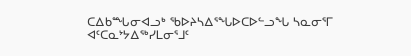ᑕᐃᑲᙵᓂᐊᓗᒃ ᖃᐅᔨᓴᐃᕐᖓᐅᑕᐅᓪᓗᖓ ᓴᓇᓂᕐᒥ ᐊᑦᑕᓇᔾᔭᐃᖅᓯᒪᓂᕐᒧᑦ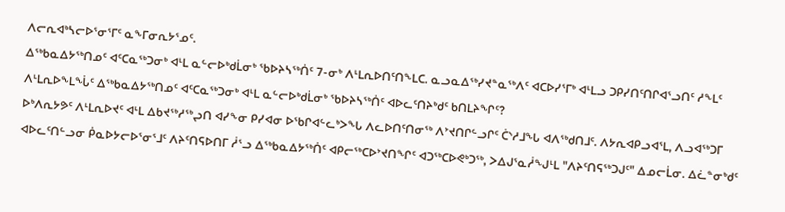ᐱᓕᕆᐊᒃᓴᓕᐅᕐᓂᕐᒥᑦ ᓇᖕᒥᓂᕆᔭᕐᓄᑦ.
ᐃᖅᑲᓇᐃᔭᖅᑎᓄᑦ ᐊᑦᑕᓇᖅᑐᓂᒃ ᐊᒻᒪ ᓇᓪᓕᐅᒃᑯᒫᓂᒃ ᖃᐅᔨᓴᖅᑏᑦ 7-ᓂᒃ ᐱᒻᒪᕆᐅᑎᑦᑎᖕᒪᑕ. ᓇᓗᓇᐃᖅᓯᔪᓐᓇᖅᐱᑦ ᐊᑕᐅᓯᕐᒥᒃ ᐊᒻᒪᓗ ᑐᑭᓯᑎᑦᑎᒋᐊᕐᓗᑎᑦ ᓱᖕᒪᑦ ᐱᒻᒪᕆᐅᖕᒪᖔᑦ ᐃᖅᑲᓇᐃᔭᖅᑎᓄᑦ ᐊᑦᑕᓇᖅᑐᓂᒃ ᐊᒻᒪ ᓇᓪᓕᐅᒃᑯᒫᓂᒃ ᖃᐅᔨᓴᖅᑏᑦ ᐊᐅᓚᑦᑎᔨᒃᑯᑦ ᑲᑎᒪᔨᖏᑦ?
ᐅᒃᐱᕆᔭᕗᑦ ᐱᒻᒪᕆᐅᔪᑦ ᐊᒻᒪ ᐃᑲᔪᖅᓱᖅᖢᑎ ᐊᓯᖕᓂ ᑭᓯᐊᓂ ᐅᖃᒋᐊᓪᓚᒃᐳᖓ ᐱᓚᐅᑎᑦᑎᓂᖅ ᐱᔾᔪᑎᒋᓪᓗᒋᑦ ᑖᔅᓱᒧᖓ ᐊᐱᖅᑯᑎᒧᑦ. ᐱᔭᕆᐊᑭᓗᐊᕐᒪ, ᐱᓗᐊᖅᑐᒥ ᐊᐅᓚᑦᑎᓪᓗᓂ ᑮᓇᐅᔭᓕᐅᕐᓂᕐᒧᑦ ᐱᔨᑦᑎᕋᐅᑎᒥ ᓲᕐᓗ ᐃᖅᑲᓇᐃᔭᖅᑏᑦ ᐊᑭᓕᖅᑕᐅᔾᔪᑎᖏᑦ ᐊᑐᖅᑕᐅᕙᒃᑐᖅ, ᐳᐃᒍᕐᓇᓲᖑᒻᒪ "ᐱᔨᑦᑎᕋᖅᑐᒍᑦ" ᐃᓄᓕᒫᓂ. ᐃᓛᓐᓂᒃᑯᑦ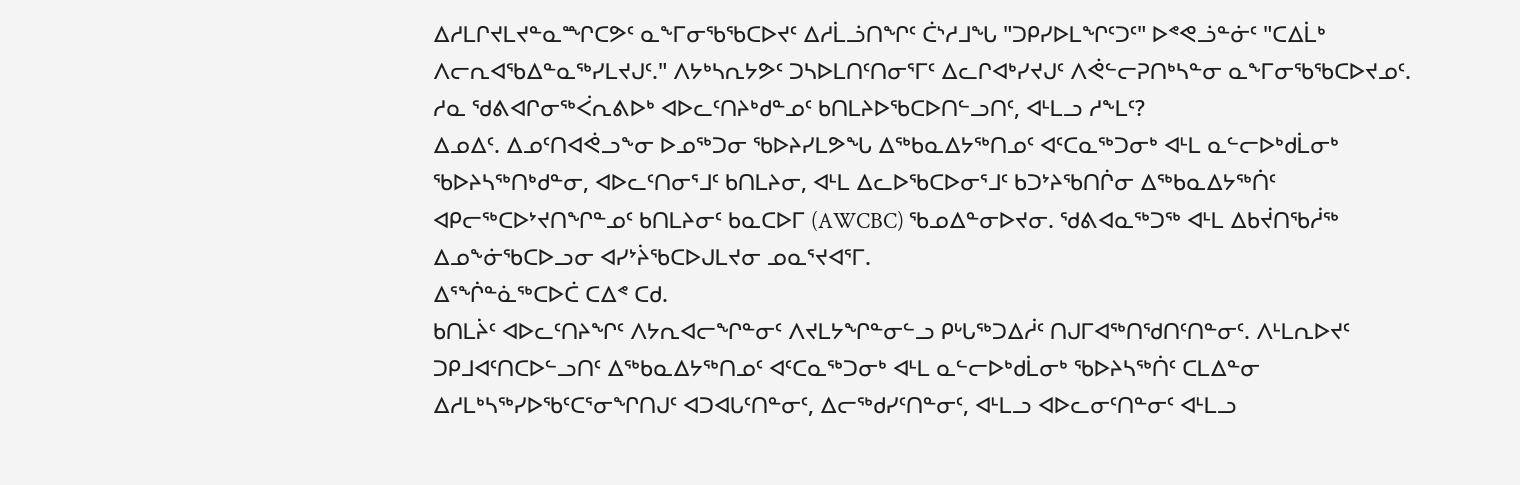ᐃᓱᒪᒋᔪᒪᔪᓐᓇᙱᑕᕗᑦ ᓇᖕᒥᓂᖃᖃᑕᐅᔪᑦ ᐃᓱᒫᓘᑎᖏᑦ ᑖᔅᓱᒧᖓ "ᑐᑭᓯᐅᒪᖏᑦᑐᑦ" ᐅᕝᕙᓘᓐᓃᑦ "ᑕᐃᒫᒃ ᐱᓕᕆᐊᖃᐃᓐᓇᖅᓯᒪᔪᒍᑦ." ᐱᔭᒃᓴᕆᔭᕗᑦ ᑐᓴᐅᒪᑎᑦᑎᓂᕐᒥᑦ ᐃᓚᒋᐊᒃᓯᔪᒍᑦ ᐱᕚᓪᓕᕈᑎᒃᓴᓐᓂ ᓇᖕᒥᓂᖃᖃᑕᐅᔪᓄᑦ.
ᓱᓇ ᖁᕕᐊᒋᓂᖅᐹᕆᕕᐅᒃ ᐊᐅᓚᑦᑎᔨᒃᑯᓐᓄᑦ ᑲᑎᒪᔨᐅᖃᑕᐅᑎᓪᓗᑎᑦ, ᐊᒻᒪᓗ ᓱᖕᒪᑦ?
ᐃᓄᐃᑦ. ᐃᓄᑦᑎᐊᕚᓗᖕᓂ ᐅᓄᖅᑐᓂ ᖃᐅᔨᓯᒪᕗᖓ ᐃᖅᑲᓇᐃᔭᖅᑎᓄᑦ ᐊᑦᑕᓇᖅᑐᓂᒃ ᐊᒻᒪ ᓇᓪᓕᐅᒃᑯᒫᓂᒃ ᖃᐅᔨᓴᖅᑎᒃᑯᓐᓂ, ᐊᐅᓚᑦᑎᓂᕐᒧᑦ ᑲᑎᒪᔨᓂ, ᐊᒻᒪ ᐃᓚᐅᖃᑕᐅᓂᕐᒧᑦ ᑲᑐᔾᔨᖃᑎᒌᓂ ᐃᖅᑲᓇᐃᔭᖅᑏᑦ ᐊᑭᓕᖅᑕᐅᔾᔪᑎᖏᓐᓄᑦ ᑲᑎᒪᔨᓂᑦ ᑲᓇᑕᐅᒥ (AWCBC) ᖃᓄᐃᓐᓂᐅᔪᓂ. ᖁᕕᐊᓇᖅᑐᖅ ᐊᒻᒪ ᐃᑲᔫᑎᖃᓲᖅ ᐃᓄᖕᓃᖃᑕᐅᓗᓂ ᐊᓯᔾᔩᖃᑕᐅᒍᒪᔪᓂ ᓄᓇᕐᔪᐊᕐᒥ.
ᐃᕐᖐᓐᓈᖅᑕᐅᑖ ᑕᐃᕝ ᑕᑯ.
ᑲᑎᒪᔩᑦ ᐊᐅᓚᑦᑎᔨᖏᑦ ᐱᔭᕆᐊᓕᖏᓐᓂᑦ ᐱᔪᒪᔭᖏᓐᓂᓪᓗ ᑭᒡᒐᖅᑐᐃᓲᑦ ᑎᒍᒥᐊᖅᑎᖁᑎᑦᑎᓐᓂᑦ. ᐱᒻᒪᕆᐅᔪᑦ ᑐᑭᒧᐊᑦᑎᑕᐅᓪᓗᑎᑦ ᐃᖅᑲᓇᐃᔭᖅᑎᓄᑦ ᐊᑦᑕᓇᖅᑐᓂᒃ ᐊᒻᒪ ᓇᓪᓕᐅᒃᑯᒫᓂᒃ ᖃᐅᔨᓴᖅᑏᑦ ᑕᒪᐃᓐᓂ ᐃᓱᒪᒃᓴᖅᓯᐅᖃᑦᑕᕐᓂᖏᑎᒍᑦ ᐊᑐᐊᒐᑦᑎᓐᓂᑦ, ᐃᓕᖅᑯᓯᑦᑎᓐᓂᑦ, ᐊᒻᒪᓗ ᐊᐅᓚᓂᑦᑎᓐᓂᑦ ᐊᒻᒪᓗ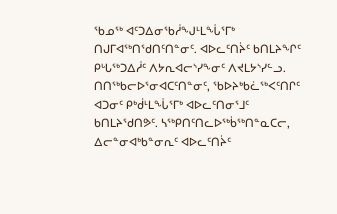ᖃᓄᖅ ᐊᑦᑐᐃᓂᖃᓲᖑᒻᒪᖔᕐᒥᒃ ᑎᒍᒥᐊᖅᑎᖁᑎᑦᑎᓐᓂᑦ. ᐊᐅᓚᑦᑎᔩᑦ ᑲᑎᒪᔨᖏᑦ ᑭᒡᒐᖅᑐᐃᓲᑦ ᐱᔭᕆᐊᓕᔅᓯᖕᓂᑦ ᐱᔪᒪᔭᔅᓯᓪᓗ.
ᑎᑎᖅᑲᓕᐅᕐᓂᐊᑕᑦᑎᓐᓂᑦ, ᖃᐅᔨᒃᑲᓛᖅᐸᑦᑎᒋᑦ ᐊᑐᓂᑦ ᑭᒃᑰᒻᒪᖔᕐᒥᒃ ᐊᐅᓚᑦᑎᓂᕐᒧᑦ ᑲᑎᒪᔨᖁᑎᕗᑦ. ᓴᖅᑭᑎᑦᑎᓚᐅᖅᑳᖅᑎᓐᓇᑕᓕ, ᐃᓕᓐᓂᐊᒃᑲᓐᓂᕆᑦ ᐊᐅᓚᑦᑎᔩᑦ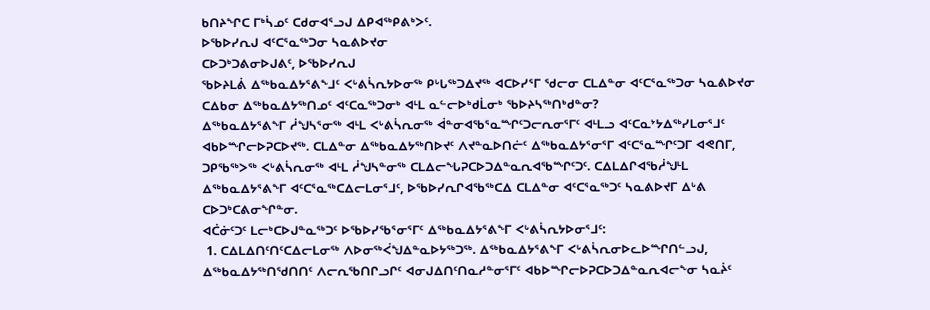ᑲᑎᔨᖏᑕ ᒥᒃᓵᓄᑦ ᑕᑯᓂᐊᕐᓗᒍ ᐃᑭᐊᖅᑭᕕᒃᐳᑦ.
ᐅᖃᐅᓯᕆᒍ ᐊᑦᑕᕐᓇᖅᑐᓂ ᓴᓇᕕᐅᔪᓂ
ᑕᐅᑐᒃᑐᕕᓂᐅᒍᕕᑦ, ᐅᖃᐅᓯᕆᒍ
ᖃᐅᔨᒪᕖ ᐃᖅᑲᓇᐃᔭᕐᕕᖕᒧᑦ ᐸᒡᕕᓵᕆᔭᐅᓂᖅ ᑭᒡᒐᖅᑐᐃᔪᖅ ᐊᑕᐅᓯᕐᒥ ᖁᓕᓂ ᑕᒪᐃᓐᓂ ᐊᑦᑕᕐᓇᖅᑐᓂ ᓴᓇᕕᐅᔪᓂ ᑕᐃᑲᓂ ᐃᖅᑲᓇᐃᔭᖅᑎᓄᑦ ᐊᑦᑕᓇᖅᑐᓂᒃ ᐊᒻᒪ ᓇᓪᓕᐅᒃᑯᒫᓂᒃ ᖃᐅᔨᓴᖅᑎᒃᑯᓐᓂ?
ᐃᖅᑲᓇᐃᔭᕐᕕᖕᒥ ᓲᖑᓴᕐᓂᖅ ᐊᒻᒪ ᐸᒡᕕᓵᕆᓂᖅ ᐋᓐᓂᐊᖃᕐᓇᙱᑦᑐᓕᕆᓂᕐᒥᑦ ᐊᒻᒪᓗ ᐊᑦᑕᓇᔾᔭᐃᖅᓯᒪᓂᕐᒧᑦ ᐊᑲᐅᙱᓕᐅᕈᑕᐅᔪᖅ. ᑕᒪᐃᓐᓂ ᐃᖅᑲᓇᐃᔭᖅᑎᐅᔪᑦ ᐱᔪᓐᓇᐅᑎᓖᑦ ᐃᖅᑲᓇᐃᔭᕐᓂᕐᒥ ᐊᑦᑕᕐᓇᙱᑦᑐᒥ ᐊᕙᑎᒥ, ᑐᑭᖃᖅᐳᖅ ᐸᒡᕕᓵᕆᓂᖅ ᐊᒻᒪ ᓲᖑᓴᓐᓂᖅ ᑕᒪᐃᓕᖓᕈᑕᐅᑐᐃᓐᓇᕆᐊᖃᙱᑦᑐᑦ. ᑕᐃᒪᐃᒋᐊᖃᓲᖑᒻᒪ ᐃᖅᑲᓇᐃᔭᕐᕕᖕᒥ ᐊᑦᑕᕐᓇᖅᑕᐃᓕᒪᓂᕐᒧᑦ, ᐅᖃᐅᓯᕆᒋᐊᖃᖅᑕᐃ ᑕᒪᐃᓐᓂ ᐊᑦᑕᕐᓇᖅᑐᑦ ᓴᓇᕕᐅᔪᒥ ᐃᒡᕕ ᑕᐅᑐᒃᑕᕕᓂᖏᓐᓂ.
ᐊᑖᓃᑦᑐᑦ ᒪᓕᒃᑕᐅᒍᓐᓇᖅᑐᑦ ᐅᖃᐅᓯᖃᕐᓂᕐᒥᑦ ᐃᖅᑲᓇᐃᔭᕐᕕᖕᒥ ᐸᒡᕕᓵᕆᔭᐅᓂᕐᒧᑦ:
 1. ᑕᐃᒪᐃᑎᑦᑎᑦᑕᐃᓕᒪᓂᖅ ᐱᐅᓂᖅᐹᖑᐃᓐᓇᐅᔭᖅᑐᖅ. ᐃᖅᑲᓇᐃᔭᕐᕕᖕᒥ ᐸᒡᕕᓵᕆᓂᐅᓚᐅᙱᑎᓪᓗᒍ, ᐃᖅᑲᓇᐃᔭᖅᑎᖁᑎᑎᑦ ᐱᓕᕆᖃᑎᒋᓗᒋᑦ ᐊᓂᒍᐃᑎᑦᑎᓇᓱᓐᓂᕐᒥᑦ ᐊᑲᐅᙱᓕᐅᕈᑕᐅᑐᐃᓐᓇᕆᐊᓕᖕᓂ ᓴᓇᔩᑦ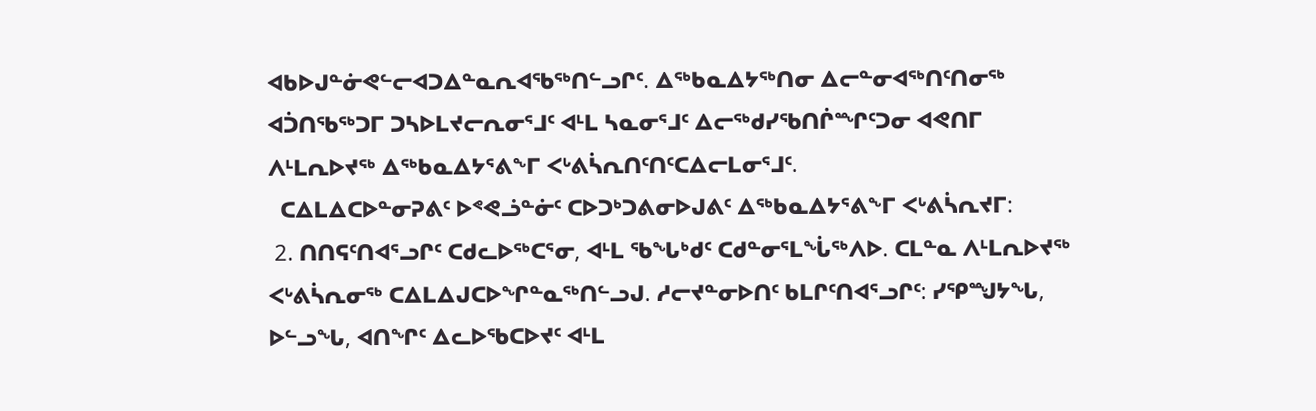ᐊᑲᐅᒍᓐᓃᕙᓪᓕᐊᑐᐃᓐᓇᕆᐊᖃᖅᑎᓪᓗᒋᑦ. ᐃᖅᑲᓇᐃᔭᖅᑎᓂ ᐃᓕᓐᓂᐊᖅᑎᑦᑎᓂᖅ ᐊᑑᑎᖃᖅᑐᒥ ᑐᓴᐅᒪᔪᓕᕆᓂᕐᒧᑦ ᐊᒻᒪ ᓴᓇᓂᕐᒧᑦ ᐃᓕᖅᑯᓯᖃᑎᒌᙱᑦᑐᓂ ᐊᕙᑎᒥ ᐱᒻᒪᕆᐅᔪᖅ ᐃᖅᑲᓇᐃᔭᕐᕕᖕᒥ ᐸᒡᕕᓵᕆᑎᑦᑎᑦᑕᐃᓕᒪᓂᕐᒧᑦ.
  ᑕᐃᒪᐃᑕᐅᓐᓂᕈᕕᑦ ᐅᕝᕙᓘᓐᓃᑦ ᑕᐅᑐᒃᑐᕕᓂᐅᒍᕕᑦ ᐃᖅᑲᓇᐃᔭᕐᕕᖕᒥ ᐸᒡᕕᓵᕆᔪᒥ:
 2. ᑎᑎᕋᑦᑎᐊᕐᓗᒋᑦ ᑕᑯᓚᐅᖅᑕᕐᓂ, ᐊᒻᒪ ᖃᖓᒃᑯᑦ ᑕᑯᓐᓂᕐᒪᖔᖅᐱᐅ. ᑕᒪᓐᓇ ᐱᒻᒪᕆᐅᔪᖅ ᐸᒡᕕᓵᕆᓂᖅ ᑕᐃᒪᐃᒍᑕᐅᖏᓐᓇᖅᑎᓪᓗᒍ. ᓱᓕᔪᓐᓂᐅᑎᑦ ᑲᒪᒋᑦᑎᐊᕐᓗᒋᑦ: ᓯᕿᙳᔭᖓ, ᐅᓪᓗᖓ, ᐊᑎᖏᑦ ᐃᓚᐅᖃᑕᐅᔪᑦ ᐊᒻᒪ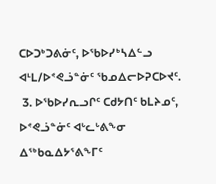ᑕᐅᑐᒃᑐᕕᓃᑦ, ᐅᖃᐅᓯᒃᓴᐃᓪᓗ ᐊᒻᒪ/ᐅᕝᕙᓘᓐᓃᑦ ᖃᓄᐃᓕᐅᕈᑕᐅᔪᑦ.
 3. ᐅᖃᐅᓯᕆᓗᒋᑦ ᑕᑯᔭᑎᑦ ᑲᒪᔨᓄᑦ, ᐅᕝᕙᓘᓐᓃᑦ ᐊᒡᓚᒡᕕᖕᓂ ᐃᖅᑲᓇᐃᔭᕐᕕᖕᒥᑦ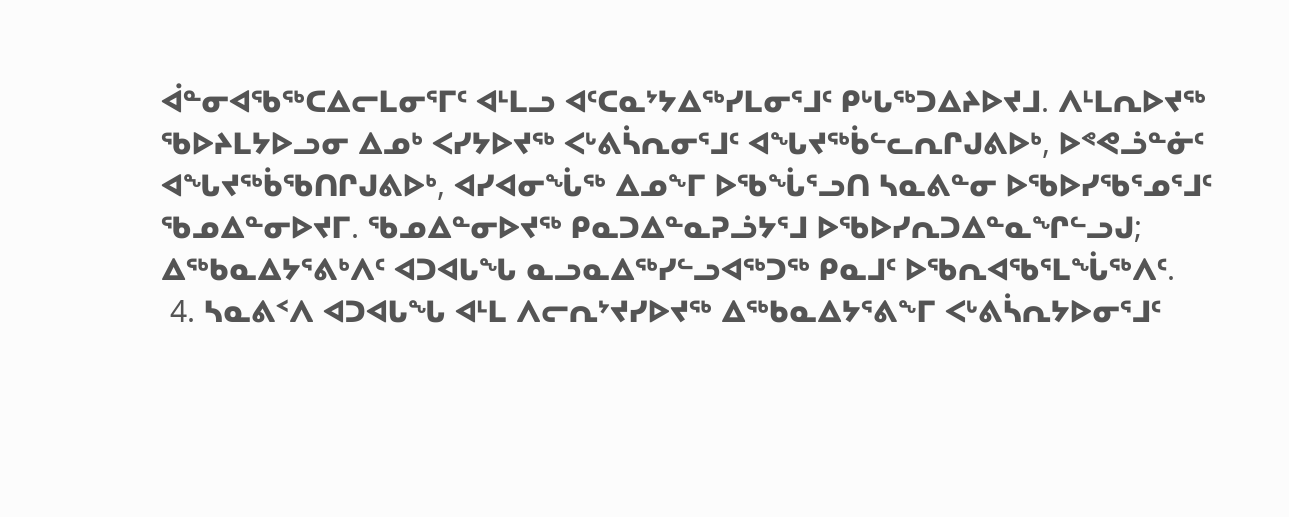ᐋᓐᓂᐊᖃᖅᑕᐃᓕᒪᓂᕐᒥᑦ ᐊᒻᒪᓗ ᐊᑦᑕᓇᔾᔭᐃᖅᓯᒪᓂᕐᒧᑦ ᑭᒡᒐᖅᑐᐃᔨᐅᔪᒧ. ᐱᒻᒪᕆᐅᔪᖅ ᖃᐅᔨᒪᔭᐅᓗᓂ ᐃᓄᒃ ᐸᓯᔭᐅᔪᖅ ᐸᒡᕕᓵᕆᓂᕐᒧᑦ ᐊᖓᔪᖅᑳᓪᓚᕆᒋᒍᕕᐅᒃ, ᐅᕝᕙᓘᓐᓃᑦ ᐊᖓᔪᖅᑳᖃᑎᒋᒍᕕᐅᒃ, ᐊᓯᐊᓂᖔᖅ ᐃᓄᖕᒥ ᐅᖃᖔᕐᓗᑎ ᓴᓇᕕᓐᓂ ᐅᖃᐅᓯᖃᕐᓄᕐᒧᑦ ᖃᓄᐃᓐᓂᐅᔪᒥ. ᖃᓄᐃᓐᓂᐅᔪᖅ ᑭᓇᑐᐃᓐᓇᕈᓘᔭᕐᒧ ᐅᖃᐅᓯᕆᑐᐃᓐᓇᖏᓪᓗᒍ; ᐃᖅᑲᓇᐃᔭᕐᕕᒃᐱᑦ ᐊᑐᐊᒐᖓ ᓇᓗᓇᐃᖅᓯᓪᓗᐊᖅᑐᖅ ᑭᓇᒧᑦ ᐅᖃᕆᐊᖃᕐᒪᖔᖅᐱᑦ.
 4. ᓴᓇᕕᑉᐱ ᐊᑐᐊᒐᖓ ᐊᒻᒪ ᐱᓕᕆᔾᔪᓯᐅᔪᖅ ᐃᖅᑲᓇᐃᔭᕐᕕᖕᒥ ᐸᒡᕕᓵᕆᔭᐅᓂᕐᒧᑦ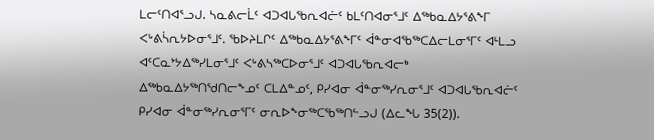ᒪᓕᑦᑎᐊᕐᓗᒍ. ᓴᓇᕕᓕᒫᑦ ᐊᑐᐊᒐᖃᕆᐊᓖᑦ ᑲᒪᑦᑎᐊᓂᕐᒧᑦ ᐃᖅᑲᓇᐃᔭᕐᕕᖕᒥ ᐸᒡᕕᓵᕆᔭᐅᓂᕐᒧᑦ. ᖃᐅᔨᒪᒋᑦ ᐃᖅᑲᓇᐃᔭᕐᕕᖕᒥᑦ ᐋᓐᓂᐊᖃᖅᑕᐃᓕᒪᓂᕐᒥᑦ ᐊᒻᒪᓗ ᐊᑦᑕᓇᔾᔭᐃᖅᓯᒪᓂᕐᒧᑦ ᐸᒡᕕᓴᖅᑕᐅᓂᕐᒧᑦ ᐊᑐᐊᒐᖃᕆᐊᓕᒃ ᐃᖅᑲᓇᐃᔭᖅᑎᖁᑎᓕᖕᓄᑦ ᑕᒪᐃᓐᓄᑦ, ᑭᓯᐊᓂ ᐋᓐᓂᖅᓯᕆᓂᕐᒧᑦ ᐊᑐᐊᒐᖃᕆᐊᓖᑦ ᑭᓯᐊᓂ ᐋᓐᓂᖅᓯᕆᓂᕐᒥᑦ ᓂᕆᐅᖕᓂᖅᑕᖃᖅᑎᓪᓗᒍ (ᐃᓚᖓ 35(2)).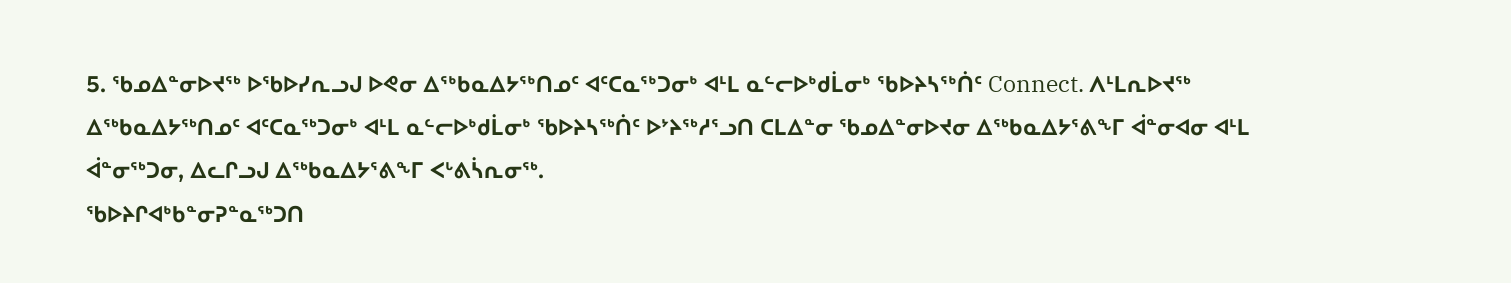5. ᖃᓄᐃᓐᓂᐅᔪᖅ ᐅᖃᐅᓯᕆᓗᒍ ᐅᕙᓂ ᐃᕐᒃᑲᓇᐃᔭᕐᒃᑎᓄᑦ ᐊᑦᑕᓇᕐᒃᑐᓂᒃ ᐊᒻᒪ ᓇᓪᓕᐅᒃᑯᒫᓂᒃ ᕐᑲᐅᔨᓴᕐᒃᑏᑦ Connect. ᐱᒻᒪᕆᐅᔪᖅ ᐃᖅᑲᓇᐃᔭᖅᑎᓄᑦ ᐊᑦᑕᓇᖅᑐᓂᒃ ᐊᒻᒪ ᓇᓪᓕᐅᒃᑯᒫᓂᒃ ᖃᐅᔨᓴᖅᑏᑦ ᐅᔾᔨᖅᓱᕐᓗᑎ ᑕᒪᐃᓐᓂ ᖃᓄᐃᓐᓂᐅᔪᓂ ᐃᖅᑲᓇᐃᔭᕐᕕᖕᒥ ᐋᓐᓂᐊᓂ ᐊᒻᒪ ᐋᓐᓂᖅᑐᓂ, ᐃᓚᒋᓗᒍ ᐃᖅᑲᓇᐃᔭᕐᕕᖕᒥ ᐸᒡᕕᓵᕆᓂᖅ.
ᖃᐅᔨᒋᐊᒃᑲᓐᓂᕈᓐᓇᖅᑐᑎ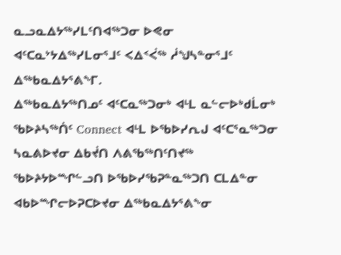ᓇᓗᓇᐃᔭᖅᓯᒪᑦᑎᐊᖅᑐᓂ ᐅᕙᓂ ᐊᑦᑕᓇᔾᔭᐃᖅᓯᒪᓂᕐᒧᑦ ᐸᐃᑉᐹᖅ ᓲᖑᓴᓐᓂᕐᒧᑦ ᐃᖅᑲᓇᐃᔭᕐᕕᖕᒥ.
ᐃᖅᑲᓇᐃᔭᖅᑎᓄᑦ ᐊᑦᑕᓇᖅᑐᓂᒃ ᐊᒻᒪ ᓇᓪᓕᐅᒃᑯᒫᓂᒃ ᖃᐅᔨᓴᖅᑏᑦ Connect ᐊᒻᒪ ᐅᖃᐅᓯᕆᒍ ᐊᑦᑕᕐᓇᖅᑐᓂ ᓴᓇᕕᐅᔪᓂ ᐃᑲᔫᑎ ᐱᕕᖃᖅᑎᑦᑎᔪᖅ ᖃᐅᔨᔭᐅᙱᓪᓗᑎ ᐅᖃᐅᓯᖃᕈᓐᓇᖅᑐᑎ ᑕᒪᐃᓐᓂ ᐊᑲᐅᙱᓕᐅᕈᑕᐅᔪᓂ ᐃᖅᑲᓇᐃᔭᕐᕕᖕᓂ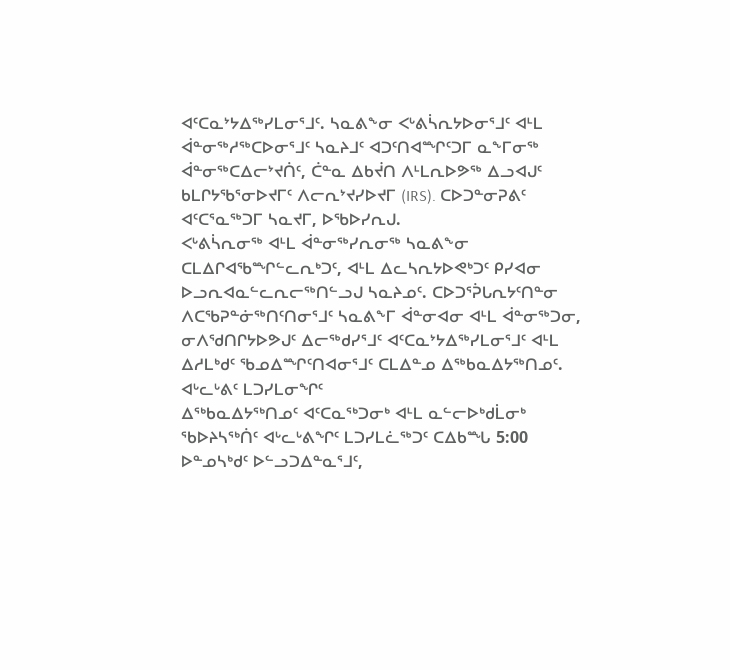ᐊᑦᑕᓇᔾᔭᐃᖅᓯᒪᓂᕐᒧᑦ. ᓴᓇᕕᖕᓂ ᐸᒡᕕᓵᕆᔭᐅᓂᕐᒧᑦ ᐊᒻᒪ ᐋᓐᓂᖅᓱᖅᑕᐅᓂᕐᒧᑦ ᓴᓇᔨᒧᑦ ᐊᑐᑦᑎᐊᙱᑦᑐᒥ ᓇᖕᒥᓂᖅ ᐋᓐᓂᖅᑕᐃᓕᔾᔪᑏᑦ, ᑖᓐᓇ ᐃᑲᔫᑎ ᐱᒻᒪᕆᐅᕗᖅ ᐃᓗᐊᒍᑦ ᑲᒪᒋᔭᖃᕐᓂᐅᔪᒥᑦ ᐱᓕᕆᔾᔪᓯᐅᔪᒥ (IRS). ᑕᐅᑐᓐᓂᕈᕕᑦ ᐊᑦᑕᕐᓇᖅᑐᒥ ᓴᓇᔪᒥ, ᐅᖃᐅᓯᕆᒍ.
ᐸᒡᕕᓵᕆᓂᖅ ᐊᒻᒪ ᐋᓐᓂᖅᓯᕆᓂᖅ ᓴᓇᕕᖕᓂ ᑕᒪᐃᒋᐊᖃᙱᓪᓚᕆᒃᑐᑦ, ᐊᒻᒪ ᐃᓚᓴᕆᔭᐅᕙᒃᑐᑦ ᑭᓯᐊᓂ ᐅᓗᕆᐊᓇᓪᓚᕆᓕᖅᑎᓪᓗᒍ ᓴᓇᔨᓄᑦ. ᑕᐅᑐᕐᕉᒐᕆᔭᑦᑎᓐᓂ ᐱᑕᖃᕈᓐᓃᖅᑎᑦᑎᓂᕐᒧᑦ ᓴᓇᕕᖕᒥ ᐋᓐᓂᐊᓂ ᐊᒻᒪ ᐋᓐᓂᖅᑐᓂ, ᓂᐱᖁᑎᒋᔭᐅᕗᒍᑦ ᐃᓕᖅᑯᓯᕐᒧᑦ ᐊᑦᑕᓇᔾᔭᐃᖅᓯᒪᓂᕐᒧᑦ ᐊᒻᒪ ᐃᓱᒪᒃᑯᑦ ᖃᓄᐃᙱᑦᑎᐊᓂᕐᒧᑦ ᑕᒪᐃᓐᓄ ᐃᖅᑲᓇᐃᔭᖅᑎᓄᑦ.
ᐊᒡᓚᒡᕕᑦ ᒪᑐᓯᒪᓂᖏᑦ
ᐃᕐᒃᑲᓇᐃᔭᕐᒃᑎᓄᑦ ᐊᑦᑕᓇᕐᒃᑐᓂᒃ ᐊᒻᒪ ᓇᓪᓕᐅᒃᑯᒫᓂᒃ ᕐᑲᐅᔨᓴᕐᒃᑏᑦ ᐊᒡᓚᒡᕕᖏᑦ ᒪᑐᓯᒪᓛᖅᑐᑦ ᑕᐃᑲᙵ 5:00 ᐅᓐᓄᓴᒃᑯᑦ ᐅᓪᓗᑐᐃᓐᓇᕐᒧᑦ,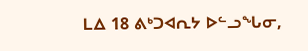ᒪᐃ 18 ᕕᒃᑐᐊᕆᔭ ᐅᓪᓗᖓᓂ,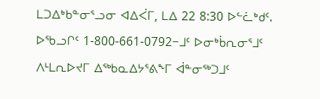ᒪᑐᐃᒃᑲᓐᓂᕐᓗᓂ ᐊᐃᐹᒥ, ᒪᐃ 22 8:30 ᐅᓪᓛᒃᑯᑦ.
ᐅᖃᓗᒋᑦ 1-800-661-0792−ᒧᑦ ᐅᓂᒃᑳᕆᓂᕐᒧᑦ ᐱᒻᒪᕆᐅᔪᒥ ᐃᖅᑲᓇᐃᔭᕐᕕᖕᒥ ᐋᓐᓂᖅᑐᒧᑦ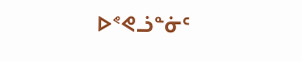ᐅᕝᕙᓘᓐᓃᑦ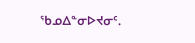ᖃᓄᐃᓐᓂᐅᔪᓂᑦ.